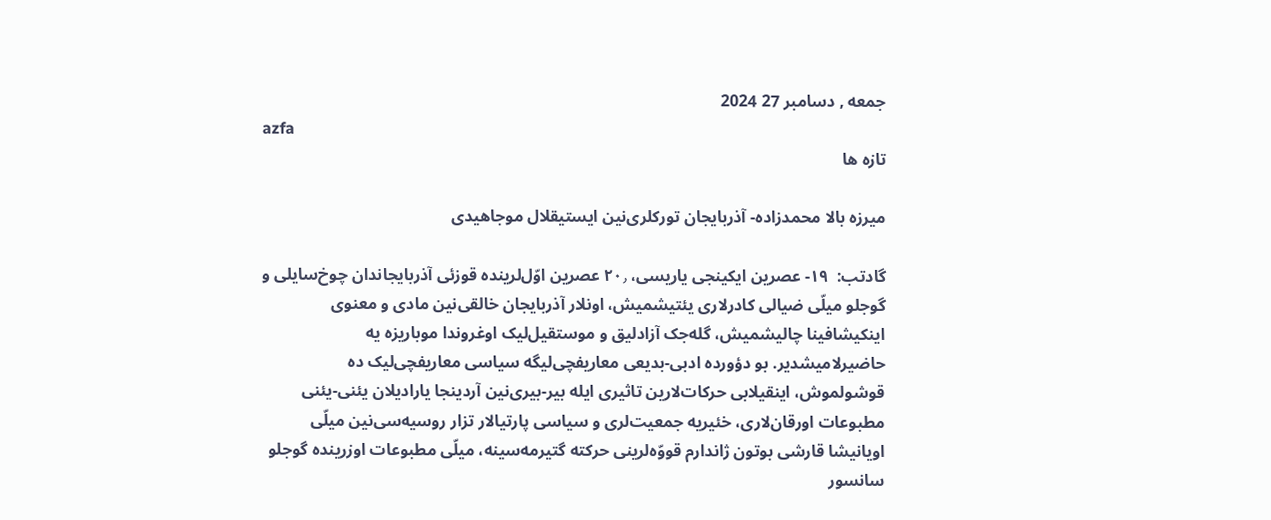جمعه , دسامبر 27 2024
azfa
تازه ها

میرزه بالا محمدزاده- آذربایجان تورکلری‌نین ایستیقلال موجاهیدی

گادتب:  ۱۹- عصرین ایکینجی یاریسی، ۲۰٫ عصرین اوّل‌لرینده قوزئی آذربایجاندان چوخ‌سایلی و گوجلو میلّی ضیالی کادرلاری یئتیشمیش، اونلار آذربایجان خالقی‌نین مادی و معنوی اینکیشافینا چالیشمیش، گله‌جک آزادلیق و موستقیل‌لیک اوغروندا موباریزه یه حاضیرلامیشدیر. بو دؤورده ادبی-بدیعی معاریفچی‌لیگه سیاسی معاریفچی‌لیک ده قوشولموش، اینقیلابی حرکات‌لارین تاثیری ایله بیر-بیری‌نین آردینجا یارادیلان یئنی-یئنی مطبوعات اورقان‌لاری، خئیریه جمعیت‌لری و سیاسی پارتیالار تزار روسیه‌سی‌نین میلّی اویانیشا قارشی بوتون ژاندارم قووّه‌‌لرینی حرکته گتیرمه‌سینه، میلّی مطبوعات اوزرینده گوجلو سانسور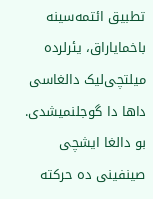تطبیق ائتمه‌سینه باخمایاراق، یئرلرده میلتچی‌لیک دالغاسی داها دا گوجلنمیشدی. بو دالغا ایشچی صینفینی ده حرکته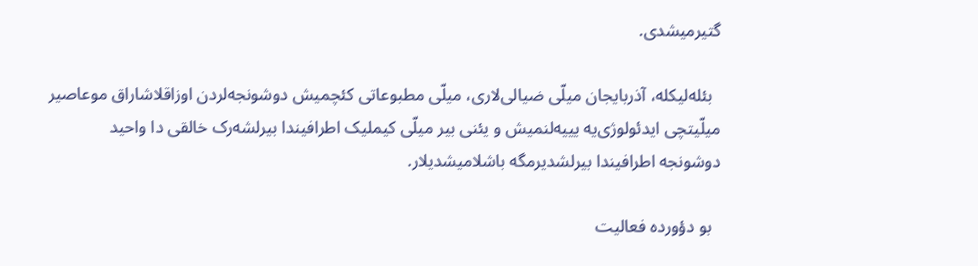گتیرمیشدی.

  بئله‌لیکله، آذربایجان میلّی ضیالی‌لاری، میلّی مطبوعاتی کئچمیش دوشونجه‌لردن اوزاقلاشاراق موعاصیر میلّیتچی ایدئولوژی‌یه یییه‌لنمیش و یئنی بیر میلّی کیملیک اطرافیندا بیرلشه‌رک خالقی دا واحید دوشونجه اطرافیندا بیرلشدیرمگه باشلامیشدیلار.

  بو دؤورده فعالیت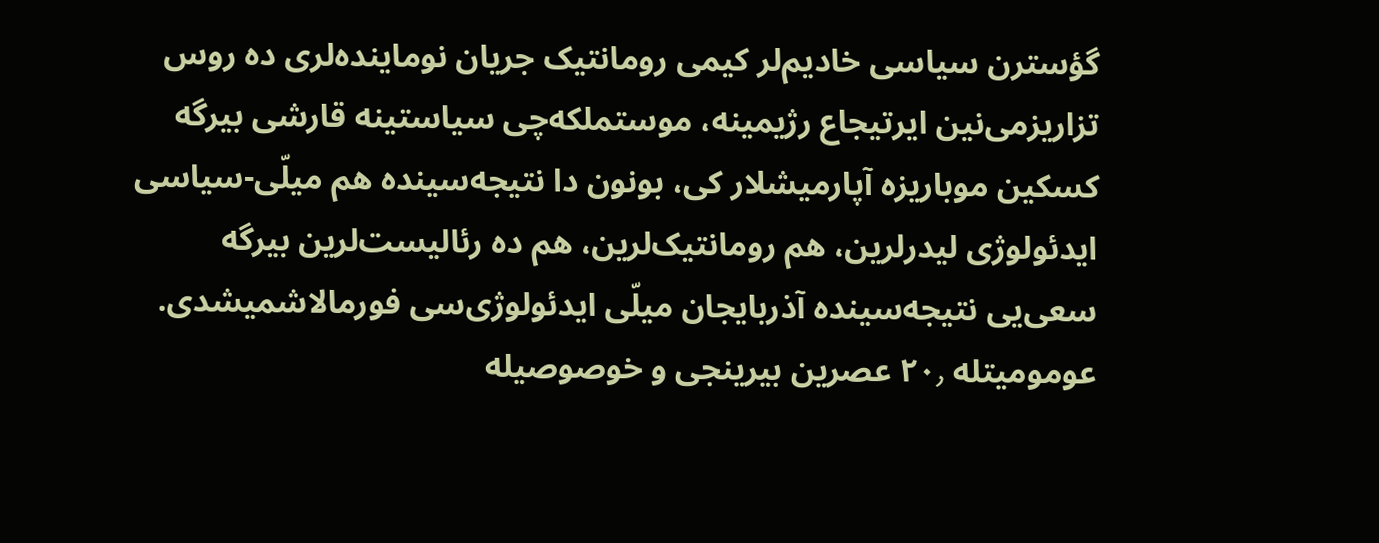گؤسترن سیاسی خادیم‌لر کیمی رومانتیک جریان نوماینده‌لری ده روس تزاریزمی‌نین ایرتیجاع رژیمینه، موستملکه‌چی سیاستینه قارشی بیرگه کسکین موباریزه آپارمیشلار کی، بونون دا نتیجه‌سینده هم میلّی-سیاسی ایدئولوژی لیدرلرین، هم رومانتیک‌لرین، هم ده رئالیست‌لرین بیرگه سعی‌یی نتیجه‌سینده آذربایجان میلّی ایدئولوژی‌سی فورمالاشمیشدی. عومومیتله ۲۰٫ عصرین بیرینجی و خوصوصیله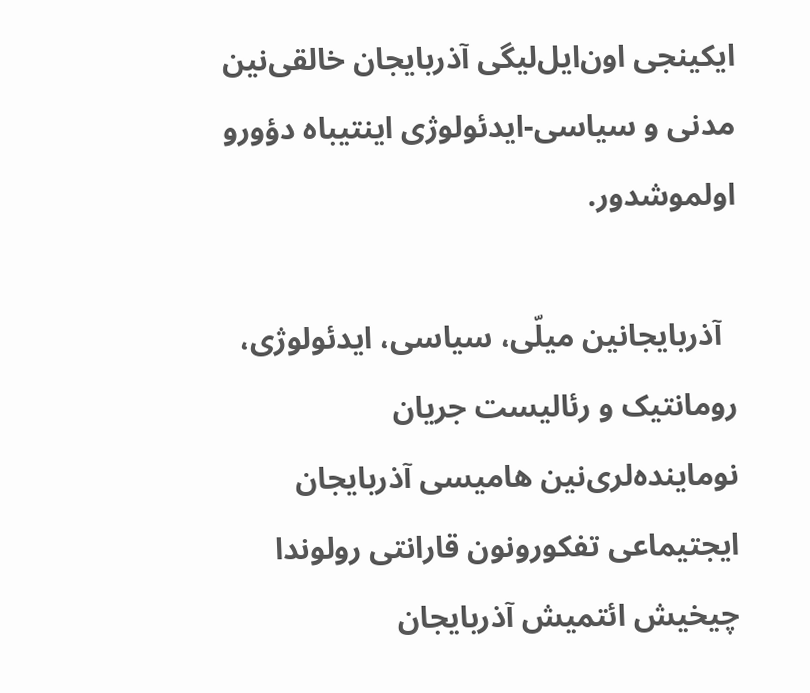ایکینجی اون‌ایل‌لیگی آذربایجان خالقی‌نین مدنی و سیاسی-ایدئولوژی اینتیباه دؤورو اولموشدور.

  آذربایجانین میلّی، سیاسی، ایدئولوژی، رومانتیک و رئالیست جریان نوماینده‌لری‌نین هامیسی آذربایجان ایجتیماعی تفکورونون قارانتی رولوندا چیخیش ائتمیش آذربایجان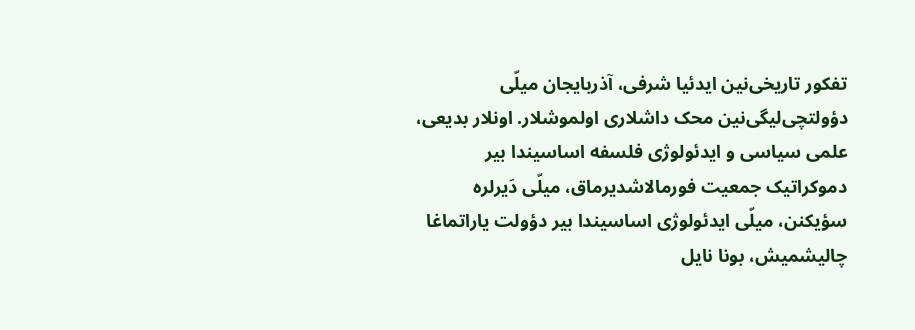تفکور تاریخی‌نین ایدئیا شرفی، آذربایجان میلّی دؤولتچی‌لیگی‌نین محک داشلاری اولموشلار. اونلار بدیعی، علمی سیاسی و ایدئولوژی فلسفه اساسیندا بیر دموکراتیک جمعیت فورمالاشدیرماق، میلّی دَیرلره سؤیکنن، میلّی ایدئولوژی اساسیندا بیر دؤولت یاراتماغا چالیشمیش، بونا نایل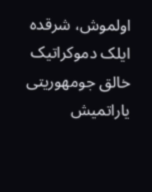اولموش، شرقده ایلک دموکراتیک خالق جومهوریتی یاراتمیش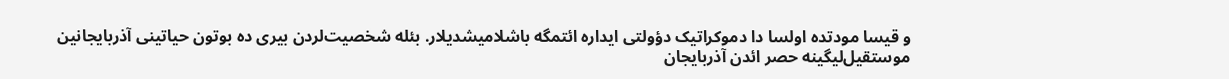و قیسا مودتده اولسا دا دموکراتیک دؤولتی ایداره ائتمگه باشلامیشدیلار. بئله شخصیت‌لردن بیری ده بوتون حیاتینی آذربایجانین موستقیل‌لیگینه حصر ائدن آذربایجان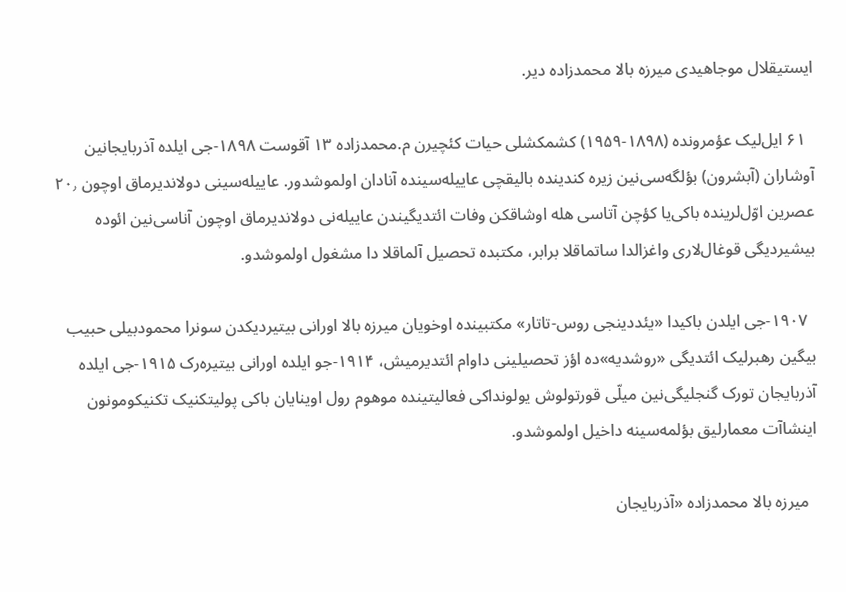ایستیقلال موجاهیدی میرزه بالا محمدزاده دیر.

  ۶۱ ایل‌لیک عؤمرونده (۱۸۹۸-۱۹۵۹) کشمکشلی حیات کئچیرن م.محمدزاده ۱۳ آقوست ۱۸۹۸-جی ایلده آذربایجانین آوشاران (آبشرون) بؤلگه‌سی‌نین زیره کندینده بالیقچی عاییله‌سینده آنادان اولموشدور. عاییله‌سینی دولاندیرماق اوچون ۲۰٫ عصرین اوّل‌لرینده باکی‌یا کؤچن آتاسی هله اوشاقکن وفات ائتدیگیندن عاییله‌نی دولاندیرماق اوچون آناسی‌نین ائوده بیشیردیگی قوغال‌لاری واغزالدا ساتماقلا برابر، مکتبده تحصیل آلماقلا دا مشغول اولموشدو.

  ۱۹۰۷-جی ایلدن باکیدا «یئددینجی روس-تاتار» مکتبینده اوخویان میرزه بالا اورانی بیتیردیکدن سونرا محمودبیلی حبیب بیگین رهبرلیک ائتدیگی «روشدیه»ده اؤز تحصیلینی داوام ائتدیرمیش، ۱۹۱۴-جو ایلده اورانی بیتیره‌رک ۱۹۱۵-جی ایلده آذربایجان تورک گنجلیگی‌نین میلّی قورتولوش یولونداکی فعالیتینده موهوم رول اوینایان باکی پولیتکنیک تکنیکومونون اینشاآت معمارلیق بؤلمه‌سینه داخیل اولموشدو.

  میرزه بالا محمدزاده «آذربایجان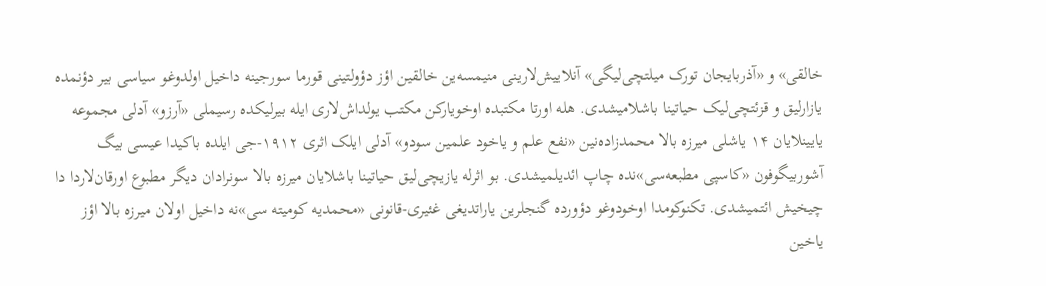خالقی» و «آذربایجان تورک میلتچی‌لیگی» آنلاییش‌لارینی منیمسه‌ین خالقین اؤز دؤولتینی قورما سورجینه داخیل اولدوغو سیاسی بیر دؤنمده یازارلیق و قزئتچی‌لیک حیاتینا باشلامیشدی. هله اورتا مکتبده اوخویارکن مکتب یولداش‌لاری ایله بیرلیکده رسیملی «آرزو» آدلی مجموعه یایینلایان ۱۴ یاشلی میرزه بالا محمدزاده‌نین «نفع علم و یاخود علمین سودو» آدلی ایلک اثری ۱۹۱۲-جی ایلده باکیدا عیسی بیگ آشوربیگوفون «کاسپی مطبعه‌سی»نده چاپ ائدیلمیشدی. بو اثرله یازیچی‌لیق حیاتینا باشلایان میرزه بالا سونرادان دیگر مطبوع اورقان‌لاردا دا چیخیش ائتمیشدی. تکنوکومدا اوخودوغو دؤورده گنجلرین یاراتدیغی غئیری-قانونی «محمدیه‌ کومیته سی»نه داخیل اولان میرزه بالا اؤز یاخین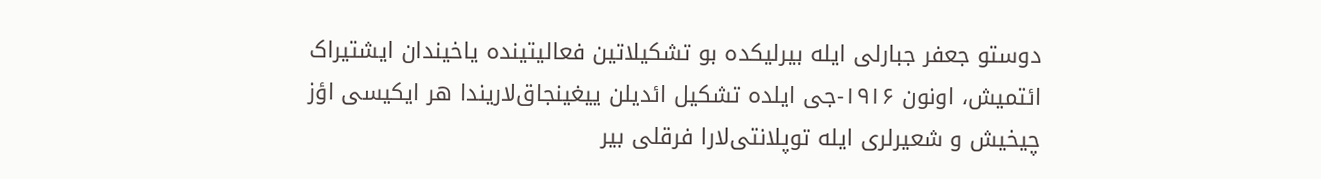دوستو جعفر جبارلی ایله بیرلیکده بو تشکیلاتین فعالیتینده یاخیندان ایشتیراک ائتمیش، اونون ۱۹۱۶-جی ایلده تشکیل ائدیلن ییغینجاق‌لاریندا هر ایکیسی اؤز چیخیش و شعیرلری ایله توپلانتی‌لارا فرقلی بیر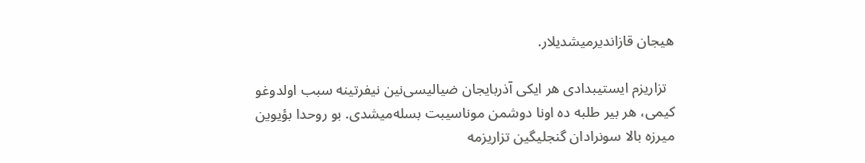هیجان قازاندیرمیشدیلار.

  تزاریزم ایستیبدادی هر ایکی آذربایجان ضیالیسی‌نین نیفرتینه سبب اولدوغو کیمی، هر بیر طلبه ده اونا دوشمن موناسیبت بسله‌میشدی. بو روحدا بؤیوین میرزه بالا سونرادان گنجلیگین تزاریزمه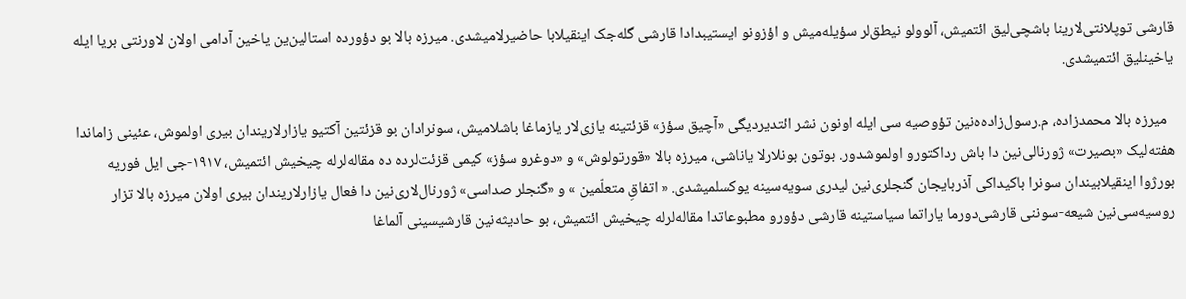قارشی توپلانتی‌لارینا باشچی‌لیق ائتمیش، آلوولو نیطق‌لر سؤیله‌میش و اؤزونو ایستیبدادا قارشی گله‌جک اینقیلابا حاضیرلامیشدی. میرزه بالا بو دؤورده استالین‌ین یاخین آدامی اولان لاورنتی بریا ایله یاخینلیق ائتمیشدی.

  میرزه بالا محمدزاده، م.رسول‌زاده‌ه‌‌نین تؤوصیه سی ایله اونون نشر ائتدیردیگی «آچیق سؤز» قزئتینه یازی‌لار یازماغا باشلامیش، سونرادان بو قزئتین آکتیو یازارلاریندان بیری اولموش، عئینی زاماندا هفته‌لیک «بصیرت» ژورنالی‌نین دا باش رداکتورو اولموشدور. بوتون بونلارلا یاناشی، میرزه بالا «قورتولوش» و «دوغرو سؤز» کیمی قزئت‌لرده ده مقاله‌لرله چیخیش ائتمیش، ۱۹۱۷-جی ایل فوریه بورژوا اینقیلابیندان سونرا باکیداکی آذربایجان گنجلری‌نین لیدری سویه‌سینه یوکسلمیشدی. « اتفاقِ متعلّمین » و «گنجلر صداسی» ژورنال‌لاری‌نین دا فعال یازارلاریندان بیری اولان میرزه بالا تزار روسیه‌سی‌نین شیعه-سوننی قارشی‌دورما یاراتما سیاستینه قارشی دؤورو مطبوعاتدا مقاله‌لرله چیخیش ائتمیش، بو حادیثه‌‌نین قارشیسینی آلماغا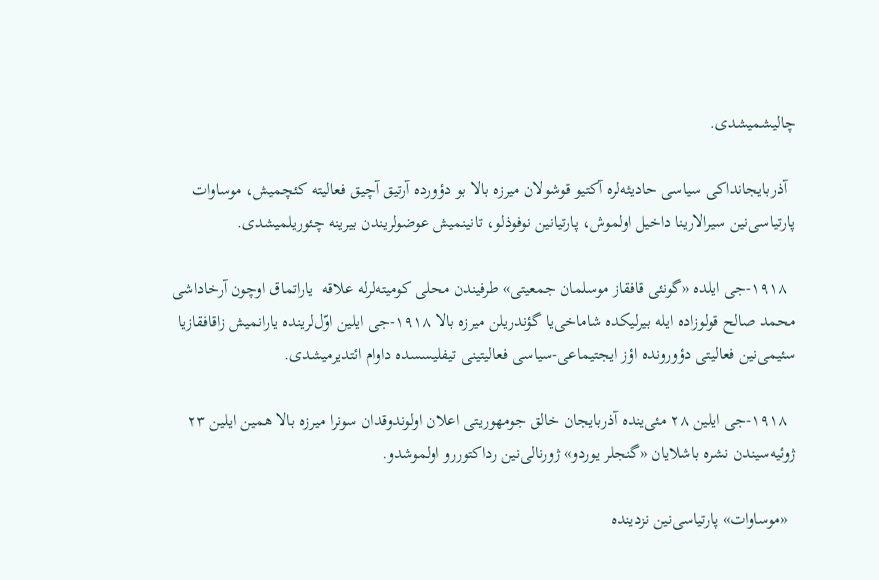چالیشمیشدی.

  آذربایجانداکی سیاسی حادیثه‌لره آکتیو قوشولان میرزه بالا بو دؤورده آرتیق آچیق فعالیته کئچمیش، موساوات پارتیاسی‌نین سیرالارینا داخیل اولموش، پارتیانین نوفوذلو، تانینمیش عوضولریندن بیرینه چئوریلمیشدی.

  ۱۹۱۸-جی ایلده «گونئی قافقاز موسلمان جمعیتی» طرفیندن محلی کومیته‌لرله علاقه  یاراتماق اوچون آرخاداشی محمد صالح قولوزاده ایله بیرلیکده شاماخی‌یا گؤندریلن میرزه بالا ۱۹۱۸-جی ایلین اوّل‌لرینده یارانمیش زاقافقازیا سئیمی‌نین فعالیتی دؤورونده اؤز ایجتیماعی-سیاسی فعالیتینی تیفلیسسده داوام ائتدیرمیشدی.

  ۱۹۱۸-جی ایلین ۲۸ مئی‌ینده آذربایجان خالق جومهوریتی اعلان اولوندوقدان سونرا میرزه بالا همین ایلین ۲۳ ژوئیه‌سیندن نشره باشلایان «گنجلر یوردو» ژورنالی‌نین رداکتوررو اولموشدو.

  «موساوات» پارتیاسی‌نین نزدینده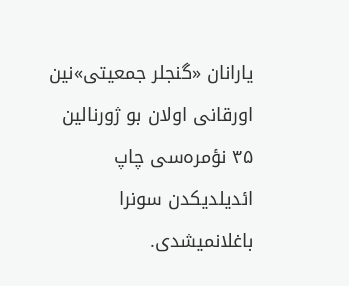یارانان «گنجلر جمعیتی»نین اورقانی اولان بو ژورنالین ۳۵ نؤمره‌سی چاپ ائدیلدیکدن سونرا باغلانمیشدی.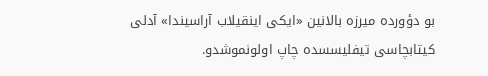بو دؤورده میرزه بالانین «ایکی اینقیلاب آراسیندا» آدلی کیتابچاسی تیفلیسسده چاپ اولونموشدو.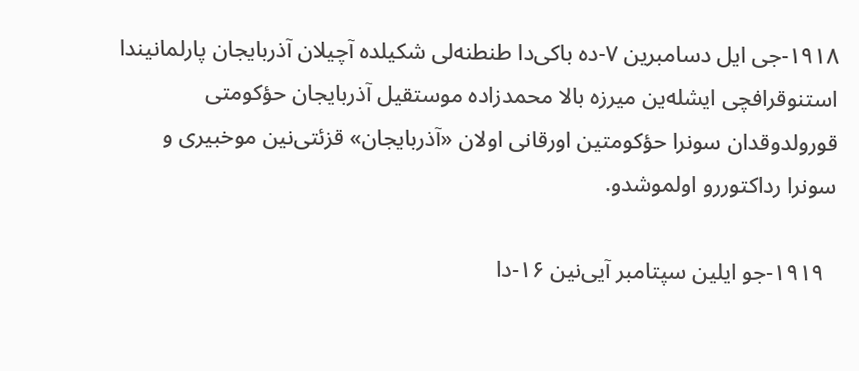۱۹۱۸-جی ایل دسامبرین ۷-ده باکی‌دا طنطنه‌لی شکیلده آچیلان آذربایجان پارلمانیندا استنوقرافچی ایشله‌ین میرزه بالا محمدزاده موستقیل آذربایجان حؤکومتی قورولدوقدان سونرا حؤکومتین اورقانی اولان «آذربایجان» قزئتی‌نین موخبیری و سونرا رداکتوررو اولموشدو.

  ۱۹۱۹-جو ایلین سپتامبر آیی‌نین ۱۶-دا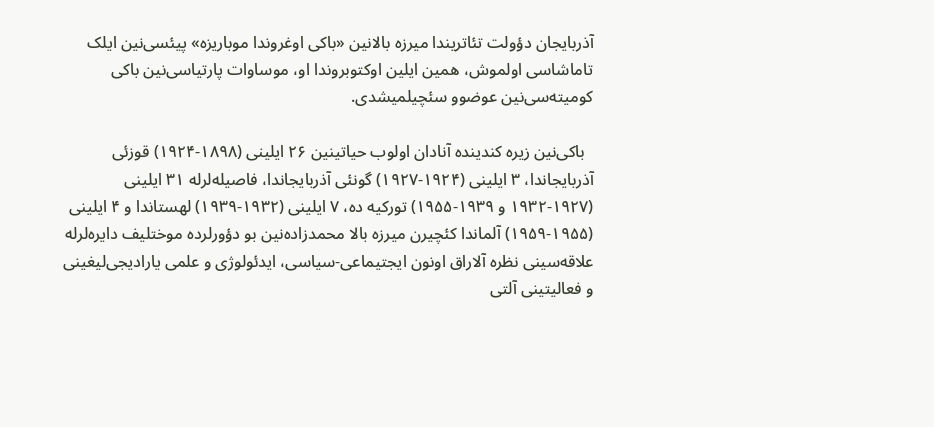آذربایجان دؤولت تئاتریندا میرزه بالانین «باکی اوغروندا موباریزه» پیئسی‌نین ایلک تاماشاسی اولموش، همین ایلین اوکتوبروندا او، موساوات پارتیاسی‌نین باکی کومیته‌سی‌نین عوضوو سئچیلمیشدی.

  باکی‌نین زیره کندینده آنادان اولوب حیاتینین ۲۶ ایلینی (۱۸۹۸-۱۹۲۴) قوزئی آذربایجاندا، ۳ ایلینی (۱۹۲۴-۱۹۲۷) گونئی آذربایجاندا، فاصیله‌لرله ۳۱ ایلینی (۱۹۲۷-۱۹۳۲ و ۱۹۳۹-۱۹۵۵) تورکیه ده، ۷ ایلینی (۱۹۳۲-۱۹۳۹) لهستاندا و ۴ ایلینی (۱۹۵۵-۱۹۵۹) آلماندا کئچیرن میرزه بالا محمدزاده‌نین بو دؤورلرده موختلیف دایره‌لرله علاقه‌سینی نظره آلاراق اونون ایجتیماعی-سیاسی، ایدئولوژی و علمی یارادیجی‌لیغینی و فعالیتینی آلتی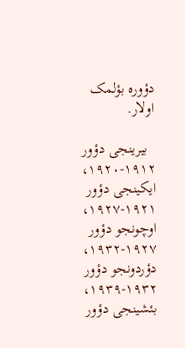دؤوره بؤلمک اولار.

  بیرینجی دؤور ۱۹۱۲-۱۹۲۰، ایکینجی دؤور ۱۹۲۱-۱۹۲۷، اوچونجو دؤور ۱۹۲۷-۱۹۳۲، دؤردونجو دؤور ۱۹۳۲-۱۹۳۹، بئشینجی دؤور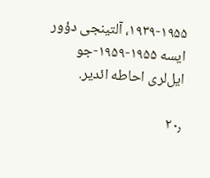۱۹۳۹-۱۹۵۵، آلتینجی دؤور ایسه ۱۹۵۵-۱۹۵۹-جو ایل‌لری احاطه ائدیر.

۲۰٫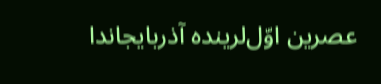عصرین اوّل‌لرینده آذربایجاندا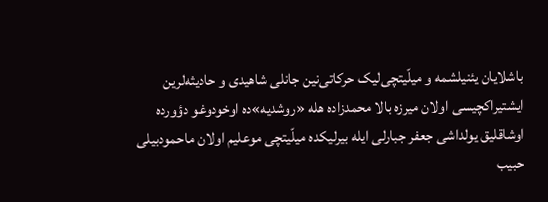باشلایان یئنیلشمه و میلّیتچی‌لیک حرکاتی‌نین جانلی شاهیدی و حادیثه‌لرین ایشتیراکچیسی اولان میرزه بالا محمدزاده هله «روشدیه»ده اوخودوغو دؤورده اوشاقلیق یولداشی جعفر جبارلی ایله بیرلیکده میلّیتچی موعلیم اولان ماحمودبیلی حبیب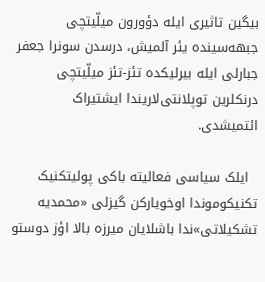بیگین تاثیری ایله دؤورون میلّیتچی جبهه‌سینده یئر آلمیش، درسدن سونرا جعفر جبارلی ایله بیرلیکده تئز-تئز میلّیتچی درنکلرین توپلانتی‌لاریندا ایشتیراک ائتمیشدی.

  ایلک سیاسی فعالیته باکی پولیتکنیک تکنیکوموندا اوخویارکن گیزلی «محمدیه تشکیلاتی»ندا باشلایان میرزه بالا اؤز دوستو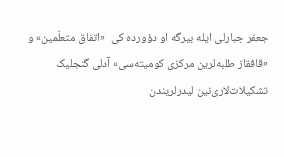جعفر جبارلی ایله بیرگه او دؤورده کی  «اتفاق متعلّمین» و «قافقاز طلبه‌لرین مرکزی کومیته‌سی» آدلی گنجلیک تشکیلات‌لاری‌نین لیدرلریندن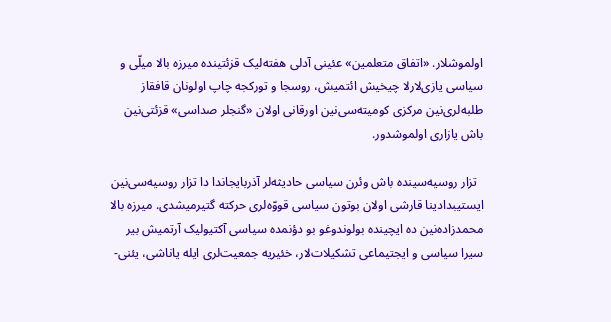اولموشلار. «اتفاق متعلمین» عئینی آدلی هفته‌لیک قزئتینده میرزه بالا میلّی و سیاسی یازی‌لارلا چیخیش ائتمیش، روسجا و تورکجه چاپ اولونان قافقاز طلبه‌لری‌نین مرکزی کومیته‌سی‌نین اورقانی اولان «گنجلر صداسی» قزئتی‌نین باش یازاری اولموشدور.

  تزار روسیه‌سینده باش وئرن سیاسی حادیثه‌لر آذربایجاندا دا تزار روسیه‌سی‌نین ایستیبدادینا قارشی اولان بوتون سیاسی قووّه‌‌لری حرکته گتیرمیشدی. میرزه بالا محمدزاده‌نین ده ایچینده بولوندوغو بو دؤنمده سیاسی آکتیولیک آرتمیش بیر سیرا سیاسی و ایجتیماعی تشکیلات‌لار، خئیریه جمعیت‌لری ایله یاناشی، یئنی-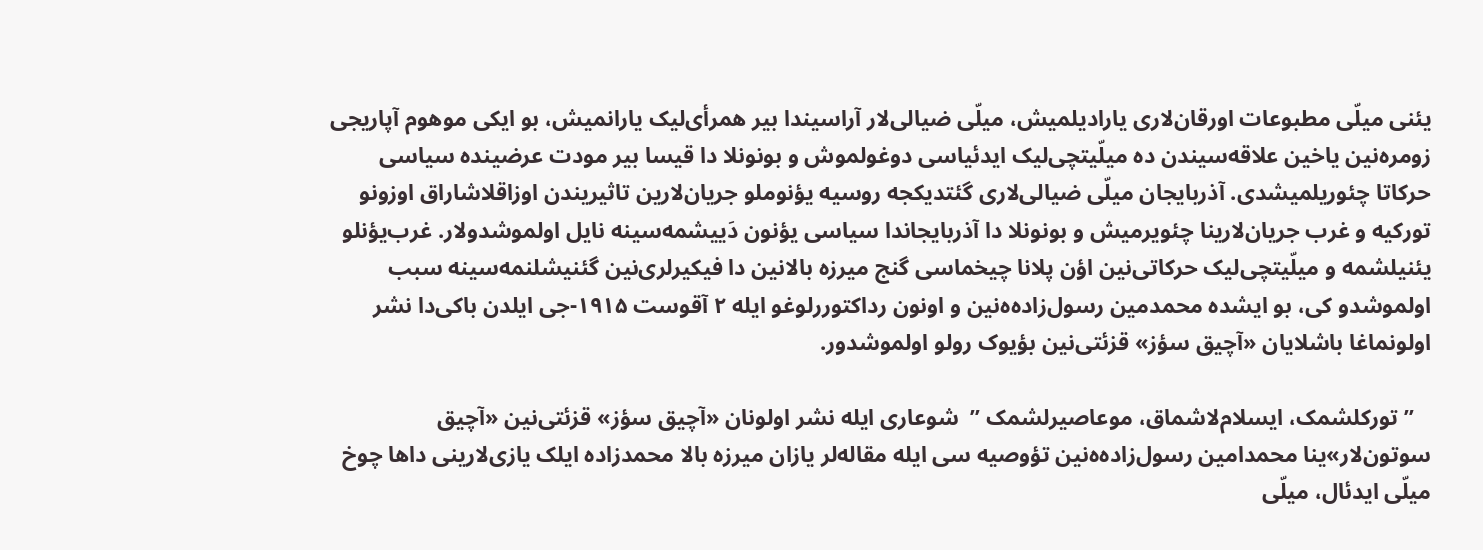یئنی میلّی مطبوعات اورقان‌لاری یارادیلمیش، میلّی ضیالی‌لار آراسیندا بیر همرأی‌لیک یارانمیش، بو ایکی موهوم آپاریجی زومره‌نین یاخین علاقه‌سیندن ده میلّیتچی‌لیک ایدئیاسی دوغولموش و بونونلا دا قیسا بیر مودت عرضینده سیاسی حرکاتا چئوریلمیشدی. آذربایجان میلّی ضیالی‌لاری گئتدیکجه روسیه‌ یؤنوملو جریان‌لارین تاثیریندن اوزاقلاشاراق اوزونو تورکیه و غرب جریان‌لارینا چئویرمیش و بونونلا دا آذربایجاندا سیاسی یؤنون دَییشمه‌سینه نایل اولموشدولار. غرب‌یؤنلو یئنیلشمه و میلّیتچی‌لیک حرکاتی‌نین اؤن پلانا چیخماسی گنج میرزه بالانین دا فیکیرلری‌نین گئنیشلنمه‌سینه سبب اولموشدو کی، بو ایشده محمدمین رسول‌زاده‌ه‌‌نین و اونون رداکتوررلوغو ایله ۲ آقوست ۱۹۱۵-جی ایلدن باکی‌دا نشر اولونماغا باشلایان «آچیق سؤز» قزئتی‌نین بؤیوک رولو اولموشدور.

   ” تورکلشمک، ایسلام‌لاشماق، موعاصیرلشمک ”  شوعاری ایله نشر اولونان «آچیق سؤز» قزئتی‌نین «آچیق سوتون‌لار»ینا محمدامین رسول‌زاده‌ه‌‌نین تؤوصیه سی ایله مقاله‌لر یازان میرزه بالا محمدزاده ایلک یازی‌لارینی داها چوخ میلّی ایدئال، میلّی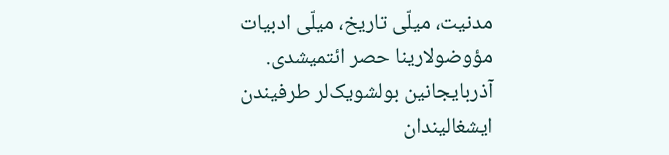مدنیت، میلّی تاریخ، میلّی ادبیات مؤوضولارینا حصر ائتمیشدی. آذربایجانین بولشویک‌‌لر طرفیندن ایشغالیندان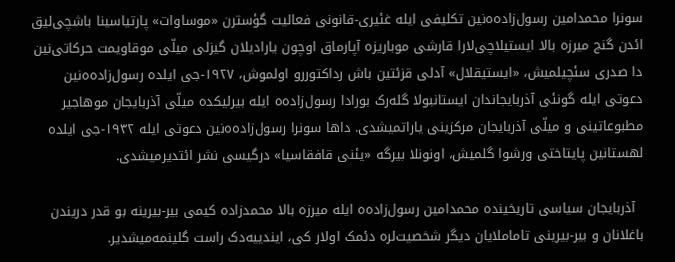سونرا محمدامین رسول‌زاده‌ه‌‌نین تکلیفی ایله غئیری-قانونی فعالیت گؤسترن «موساوات» پارتیاسینا باشچی‌لیق ائدن گنج میرزه بالا ایستیلاچی‌لارا قارشی موباریزه آپارماق اوچون یارادیلان گیزلی میلّی موقاویمت حرکاتی‌نین دا صدری سئچیلمیش، «ایستیقلال» آدلی قزئتین باش رداکتوررو اولموش، ۱۹۲۷-جی ایلده رسول‌زاده‌ه‌‌نین دعوتی ایله گونئی آذربایجاندان ایستانبولا گله‌رک بورادا رسول‌زاده‌ه‌ ایله بیرلیکده میلّی آذربایجان موهاجیر مطبوعاتینی و میلّی آذربایجان مرکزینی یاراتمیشدی. داها سونرا رسول‌زاده‌ه‌‌نین دعوتی ایله ۱۹۳۲-جی ایلده لهستانین پایتاختی ورشوا گلمیش، اونونلا بیرگه «یئنی قافقاسیا» درگیسی نشر ائتدیرمیشدی.

  آذربایجان سیاسی تاریخینده محمدامین رسول‌زاده‌ه‌ ایله میرزه بالا محمدزاده کیمی بیر-بیرینه بو قدر دریندن باغلانان و بیر-بیرینی تاماملایان دیگر شخصیت‌لره دئمک اولار کی، ایندییه‌دک راست گلینمه‌میشدیر.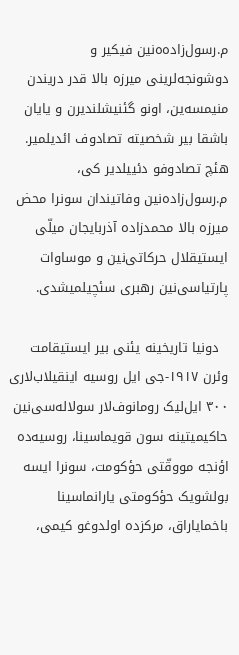م.رسول‌زاده‌ه‌نین فیکیر و دوشونجه‌لرینی میرزه بالا قدر دریندن منیمسه‌ین، اونو گئنیشلندیرن و یایان باشقا بیر شخصیته تصادوف ائدیلمیر. هئچ تصادوفو دئییلدیر کی، م.رسول‌زاده‌نین وفاتیندان سونرا محض میرزه بالا محمدزاده آذربایجان میلّی ایستیقلال حرکاتی‌نین و موساوات پارتیاسی‌نین رهبری سئچیلمیشدی.

  دونیا تاریخینه یئنی بیر ایستیقامت وئرن ۱۹۱۷-جی ایل روسیه‌ اینقیلاب‌لاری ۳۰۰ ایل‌لیک رومانوف‌لار سولاله‌سی‌نین حاکیمیتینه سون قویماسینا، روسیه‌ده اؤنجه مووقّتی حؤکومت، سونرا ایسه بولشویک‌ حؤکومتی یارانماسینا باخمایاراق، مرکزده اولدوغو کیمی،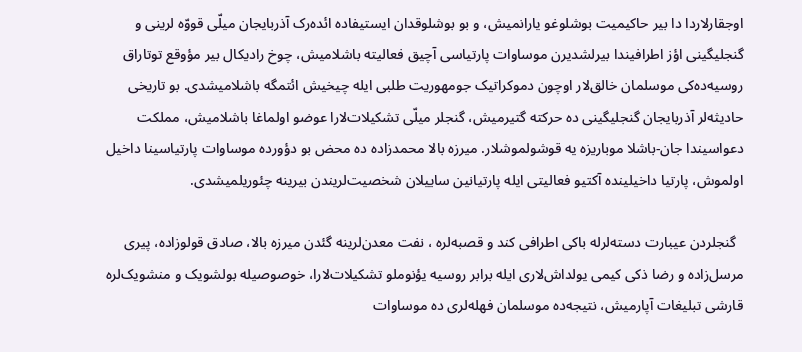اوجقارلاردا دا بیر حاکیمیت بوشلوغو یارانمیش، و بو بوشلوقدان ایستیفاده ائده‌رک آذربایجان میلّی قووّه‌ لرینی و گنجلیگینی اؤز اطرافیندا بیرلشدیرن موساوات پارتیاسی آچیق فعالیته باشلامیش، چوخ رادیکال بیر مؤوقع توتاراق روسیه‌ده‌کی موسلمان خالق‌لار اوچون دموکراتیک جومهوریت طلبی ایله چیخیش ائتمگه باشلامیشدی. بو تاریخی حادیثه‌لر آذربایجان گنجلیگینی ده حرکته گتیرمیش، گنجلر میلّی تشکیلات‌لارا عوضو اولماغا باشلامیش، مملکت دعواسیندا جان-باشلا موباریزه یه قوشولموشلار. میرزه بالا محمدزاده ده محض بو دؤورده موساوات پارتیاسینا داخیل اولموش، پارتیا داخیلینده آکتیو فعالیتی ایله پارتیانین ساییلان شخصیت‌لریندن بیرینه چئوریلمیشدی.

  گنجلردن عیبارت دسته‌لرله باکی اطرافی کند و قصبه‌لره ، نفت معدن‌لرینه گئدن میرزه بالا، صادق قولوزاده، پیری مرسل‌زاده و رضا ذکی کیمی یولداش‌لاری ایله برابر روسیه‌ یؤنوملو تشکیلات‌لارا، خوصوصیله بولشویک‌ و منشویک‌لره قارشی تبلیغات آپارمیش، نتیجه‌ده موسلمان فهله‌لری ده موساوات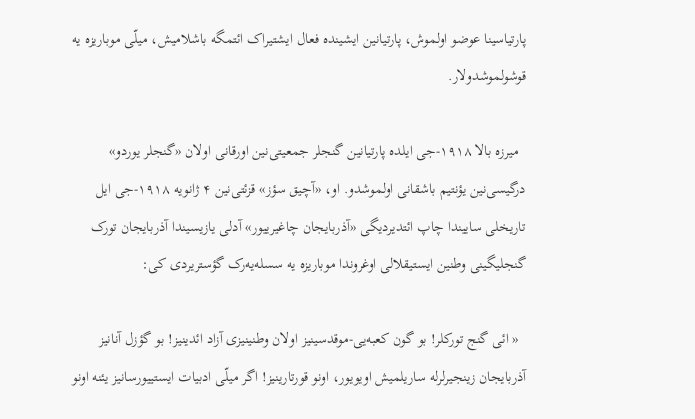پارتیاسینا عوضو اولموش، پارتیانین ایشینده فعال ایشتیراک ائتمگه باشلامیش، میلّی موباریزه یه قوشولموشدولار.

  میرزه بالا ۱۹۱۸-جی ایلده پارتیانین گنجلر جمعیتی‌نین اورقانی اولان «گنجلر یوردو» درگیسی‌نین یؤنتیم باشقانی اولموشدو. او، «آچیق سؤز» قزئتی‌نین ۴ ژانویه ۱۹۱۸-جی ایل تاریخلی ساییندا چاپ ائتدیردیگی «آذربایجان چاغیرییور» آدلی یازیسیندا آذربایجان تورک گنجلیگینی وطنین ایستیقلالی اوغروندا موباریزه یه سسله‌یه‌رک گؤستریردی کی:

  « ائی گنج تورکلر! بو گون کعبه‌یی-موقدسینیز اولان وطنینیزی آزاد ائدینیز! بو گؤزل آنانیز آذربایجان زینجیرلرله ساریلمیش اویویور، اونو قورتارینیز! اگر میلّی ادبیات ایستییورسانیز یئنه اونو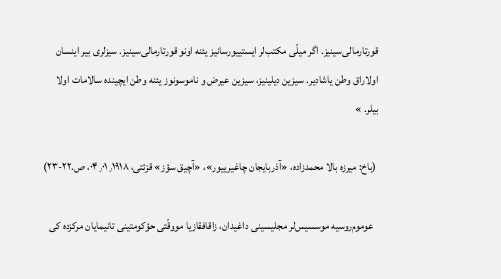قورتارمالی‌سینیز. اگر میلّی مکتب‌لر ایستییورسانیز یئنه اونو قورتارمالی‌سینیز. سیزلری بیر اینسان اولاراق وطن یاشادیر. سیزین دیلینیز، سیزین عیرض و ناموسونوز یئنه وطن ایچینده سالامات اولا بیلر. »

 (باخ: میرزه بالا محمدزاده، «آذربایجان چاغیرییور»، «آچیق سؤز» قزئتی، ۰۴٫۰۱٫۱۹۱۸، ص.۲۲-۲۳)

  عوموم‌روسیه‌ موسسیس‌لر مجلیسینی داغیدان، زاقافقازیا مووقّتی حؤکومتینی تانیمایان مرکزده کی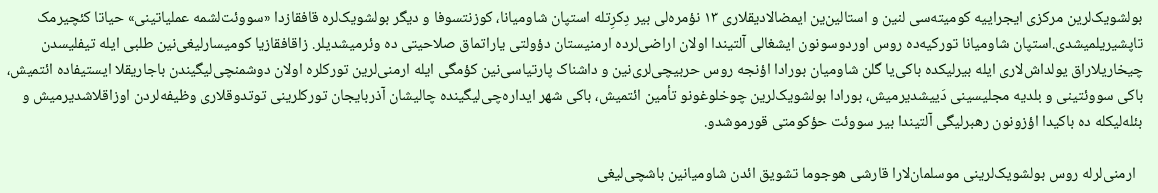بولشویک‌‌لرین مرکزی ایجراییه کومیته‌سی لنین و استالین‌ین ایمضالادیقلاری ۱۳ نؤمره‌لی بیر دِکرِتله استپان شاومیانا، کوزنتسوفا و دیگر بولشویک‌‌لره قافقازدا «سووئت‌لشمه عملیاتینی» حیاتا کئچیرمک تاپشیریلمیشدی.استپان شاومیانا تورکیه‌ده روس اوردوسونون ایشغالی آلتیندا اولان اراضی‌لرده ارمنیستان دؤولتی یاراتماق صلاحیتی ده وئرمیشدیلر. زاقافقازیا کومیسارلیغی‌نین طلبی ایله تیفلیسدن چیخاریلاراق یولداش‌لاری ایله بیرلیکده باکی‌یا گلن شاومیان بورادا اؤنجه روس حربیچی‌لری‌نین و داشناک پارتیاسی‌نین کؤمگی ایله ارمنی‌‌‌لرین تورکلره اولان دوشمنچی‌لیگیندن باجاریقلا ایستیفاده ائتمیش، باکی سووئتینی و بلدیه مجلیسینی دَییشدیرمیش، بورادا بولشویک‌‌لرین چوخلوغونو تأمین ائتمیش، باکی شهر ایداره‌چی‌لیگینده چالیشان آذربایجان تورکلرینی توتدوقلاری وظیفه‌لردن اوزاقلاشدیرمیش و بئله‌لیکله ده باکیدا اؤزونون رهبرلیگی آلتیندا بیر سووئت حؤکومتی قورموشدو.

  ارمنی‌‌لرله روس بولشویک‌لرینی موسلمان‌لارا قارشی هوجوما تشویق ائدن شاومیانین باشچی‌لیغی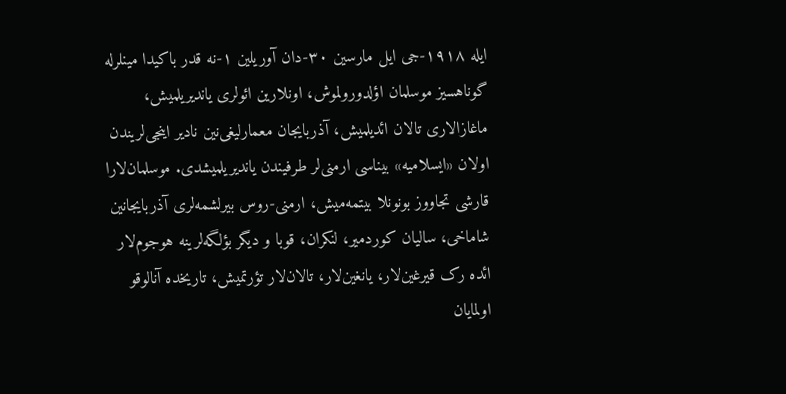ایله ۱۹۱۸-جی ایل مارسین ۳۰-دان آوریلین ۱-نه قدر باکیدا مینلرله گوناهسیز موسلمان اؤلدورولموش، اونلارین ائولری یاندیریلمیش، ماغازالاری تالان ائدیلمیش، آذربایجان معمارلیغی‌نین نادیر اینجی‌لریندن اولان «ایسلامیه» بیناسی ارمنی‌‌لر طرفیندن یاندیریلمیشدی. موسلمان‌لارا قارشی تجاووز بونونلا بیتمه‌میش، ارمنی‌‌-روس بیرلشمه‌لری آذربایجانین شاماخی، سالیان کوردمیر، لنکران، قوبا و دیگر بؤلگه‌لرینه هوجوم‌لار ائده رک قیرغین‌لار، یانغین‌لار، تالان‌لار تؤرتمیش، تاریخده آنالوقو اولمایان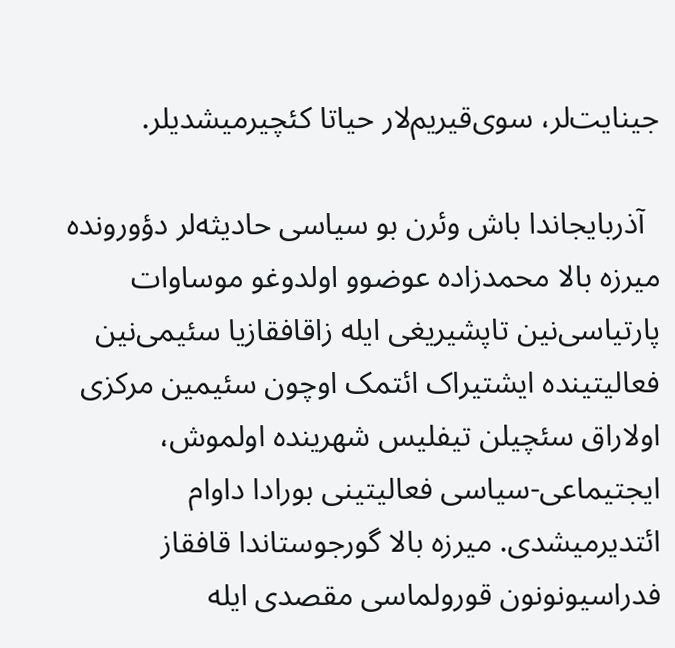جینایت‌لر، سوی‌قیریم‌لار حیاتا کئچیرمیشدیلر.

  آذربایجاندا باش وئرن بو سیاسی حادیثه‌لر دؤورونده میرزه بالا محمدزاده عوضوو اولدوغو موساوات پارتیاسی‌نین تاپشیریغی ایله زاقافقازیا سئیمی‌نین فعالیتینده ایشتیراک ائتمک اوچون سئیمین مرکزی اولاراق سئچیلن تیفلیس شهرینده اولموش، ایجتیماعی-سیاسی فعالیتینی بورادا داوام ائتدیرمیشدی. میرزه بالا گورجوستاندا قافقاز فدراسیونونون‌ قورولماسی مقصدی ایله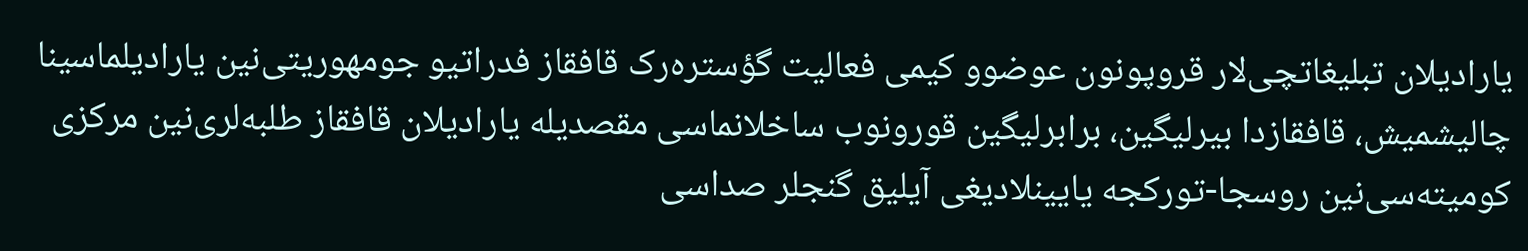یارادیلان تبلیغاتچی‌لار قروپونون عوضوو کیمی فعالیت گؤستره‌رک قافقاز فدراتیو جومهوریتی‌نین یارادیلماسینا چالیشمیش، قافقازدا بیرلیگین، برابرلیگین قورونوب ساخلانماسی مقصدیله یارادیلان قافقاز طلبه‌لری‌نین مرکزی کومیته‌سی‌نین روسجا-تورکجه یایینلادیغی آیلیق گنجلر صداسی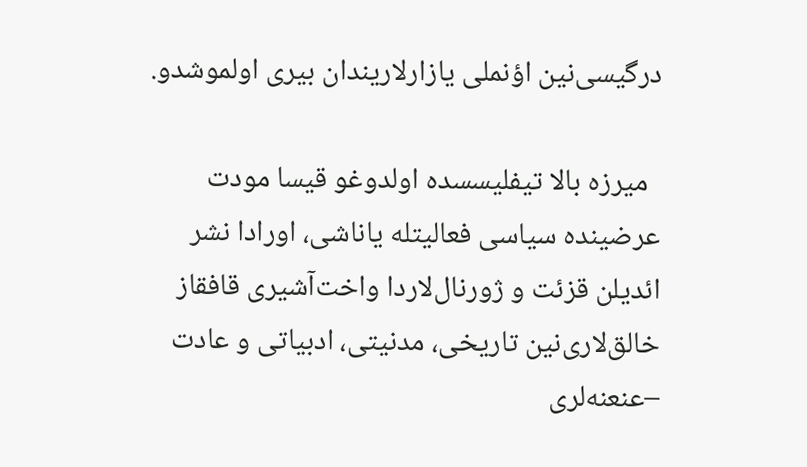درگیسی‌نین اؤنملی یازارلاریندان بیری اولموشدو.

  میرزه بالا تیفلیسسده اولدوغو قیسا مودت عرضینده سیاسی فعالیتله یاناشی، اورادا نشر ائدیلن قزئت و ژورنال‌لاردا واخت‌آشیری قافقاز خالق‌لاری‌نین تاریخی، مدنیتی، ادبیاتی و عادت –عنعنه‌لری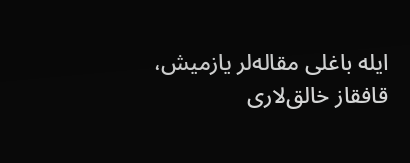ایله باغلی مقاله‌لر یازمیش، قافقاز خالق‌لاری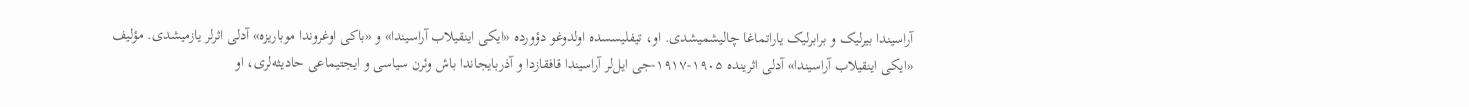آراسیندا بیرلیک و برابرلیک یاراتماغا چالیشمیشدی. او، تیفلیسسده اولدوغو دؤورده «ایکی اینقیلاب آراسیندا» و «باکی اوغروندا موباریزه» آدلی اثرلر یازمیشدی. مؤلیف «ایکی اینقیلاب آراسیندا» آدلی اثرینده ۱۹۰۵-۱۹۱۷-جی ایل‌لر آراسیندا قافقازدا و آذربایجاندا باش وئرن سیاسی و ایجتیماعی حادیثه‌لری، او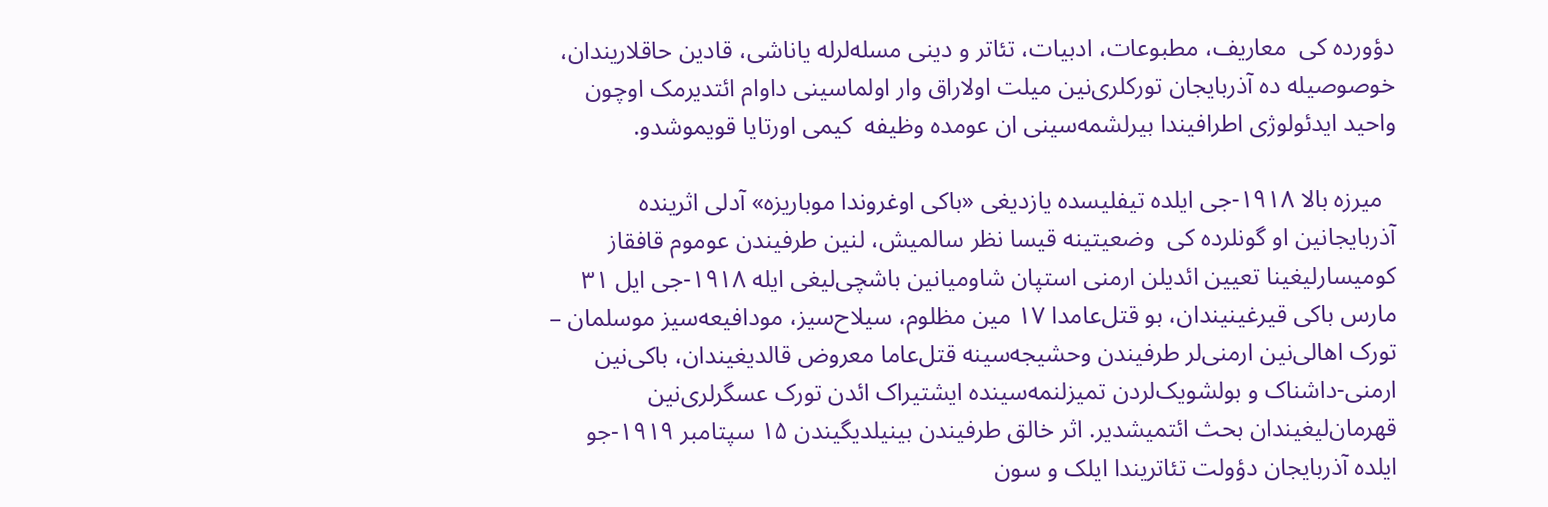دؤورده کی  معاریف، مطبوعات، ادبیات، تئاتر و دینی مسله‌لرله یاناشی، قادین حاقلاریندان، خوصوصیله ده آذربایجان تورکلری‌نین میلت اولاراق وار اولماسینی داوام ائتدیرمک اوچون واحید ایدئولوژی اطرافیندا بیرلشمه‌سینی ان عومده وظیفه  کیمی اورتایا قویموشدو.

  میرزه بالا ۱۹۱۸-جی ایلده تیفلیسده یازدیغی «باکی اوغروندا موباریزه» آدلی اثرینده آذربایجانین او گونلرده کی  وضعیتینه قیسا نظر سالمیش، لنین طرفیندن عوموم قافقاز کومیسارلیغینا تعیین ائدیلن ارمنی‌‌ استپان شاومیانین باشچی‌لیغی ایله ۱۹۱۸-جی ایل ۳۱ مارس باکی قیرغینیندان، بو قتل‌عامدا ۱۷ مین مظلوم، سیلاح‌سیز، مودافیعه‌سیز موسلمان – تورک اهالی‌نین ارمنی‌‌لر طرفیندن وحشیجه‌سینه قتل‌عاما معروض قالدیغیندان، باکی‌نین ارمنی‌‌-داشناک و بولشویک‌لردن تمیزلنمه‌سینده ایشتیراک ائدن تورک عسگرلری‌نین قهرمان‌لیغیندان بحث ائتمیشدیر. اثر خالق طرفیندن بینیلدیگیندن ۱۵ سپتامبر ۱۹۱۹-جو ایلده آذربایجان دؤولت تئاتریندا ایلک و سون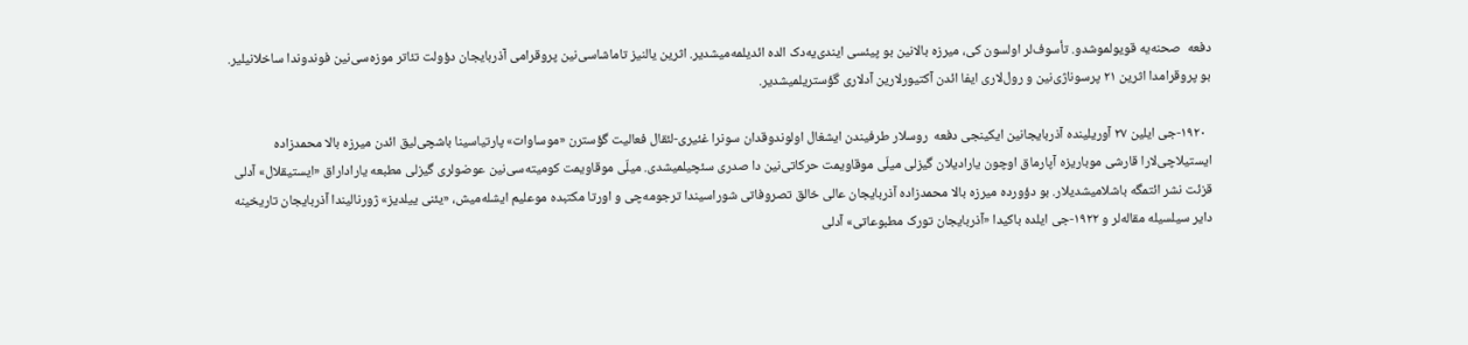دفعه  صحنه‌یه قویولموشدو. تأسوف‌لر اولسون کی، میرزه بالانین بو پیئسی ایندی‌یه‌دک الده ائدیلمه‌میشدیر. اثرین یالنیز تاماشاسی‌نین پروقرامی آذربایجان دؤولت تئاتر موزه‌سی‌نین فوندوندا ساخلانیلیر. بو پروقرامدا اثرین ۲۱ پرسوناژی‌نین و رول‌لاری ایفا ائدن آکتیورلارین آدلاری گؤستریلمیشدیر.

  ۱۹۲۰-جی ایلین ۲۷ آوریلینده آذربایجانین ایکینجی دفعه  روسلار طرفیندن ایشغال اولوندوقدان سونرا غئیری-لئقال فعالیت گؤسترن «موساوات» پارتیاسینا باشچی‌لیق ائدن میرزه بالا محمدزاده ایستیلاچی‌لارا قارشی موباریزه آپارماق اوچون یارادیلان گیزلی میلّی موقاویمت حرکاتی‌نین دا صدری سئچیلمیشدی. میلّی موقاویمت کومیته‌سی‌نین عوضولری گیزلی مطبعه یاراداراق «ایستیقلال» آدلی قزئت نشر ائتمگه باشلامیشدیلار. بو دؤورده میرزه بالا محمدزاده آذربایجان عالی خالق تصروفاتی شوراسیندا ترجومه‌چی و اورتا مکتبده موعلیم ایشله‌میش، «یئنی ییلدیز» ژورنالیندا آذربایجان تاریخینه دایر سیلسیله مقاله‌لر و ۱۹۲۲-جی ایلده باکیدا «آذربایجان تورک مطبوعاتی» آدلی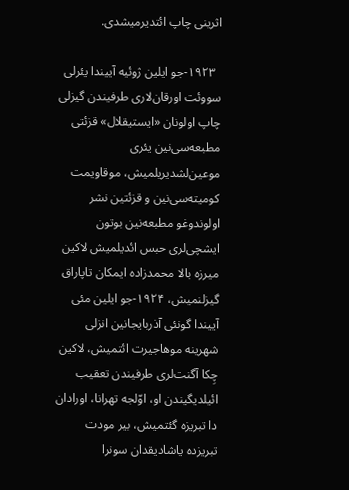اثرینی چاپ ائتدیرمیشدی.

  ۱۹۲۳-جو ایلین ژوئیه آییندا یئرلی سووئت اورقان‌لاری طرفیندن گیزلی چاپ اولونان «ایستیقلال» قزئتی مطبعه‌سی‌نین یئری موعین‌لشدیریلمیش، موقاویمت کومیته‌سی‌نین و قزئتین نشر اولوندوغو مطبعه‌نین بوتون ایشچی‌لری حبس ائدیلمیش لاکین میرزه بالا محمدزاده ایمکان تاپاراق گیزلنمیش، ۱۹۲۴-جو ایلین مئی آییندا گونئی آذربایجانین انزلی شهرینه موهاجیرت ائتمیش، لاکین چِکا آگنت‌لری طرفیندن تعقیب ائیلدیگیندن او، اوّلجه تهرانا، اورادان دا تبریزه گئتمیش، بیر مودت تبریزده یاشادیقدان سونرا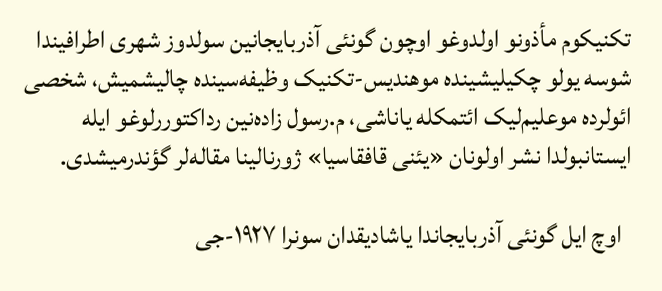تکنیکوم مأذونو اولدوغو اوچون گونئی آذربایجانین سولدوز شهری اطرافیندا شوسه یولو چکیلیشینده موهندیس-تکنیک وظیفه‌سینده چالیشمیش، شخصی ائولرده موعلیم‌لیک ائتمکله یاناشی، م.رسول زاده‌نین رداکتوررلوغو ایله ایستانبولدا نشر اولونان «یئنی قافقاسیا» ژورنالینا مقاله‌لر گؤندرمیشدی.

  اوچ ایل گونئی آذربایجاندا یاشادیقدان سونرا ۱۹۲۷-جی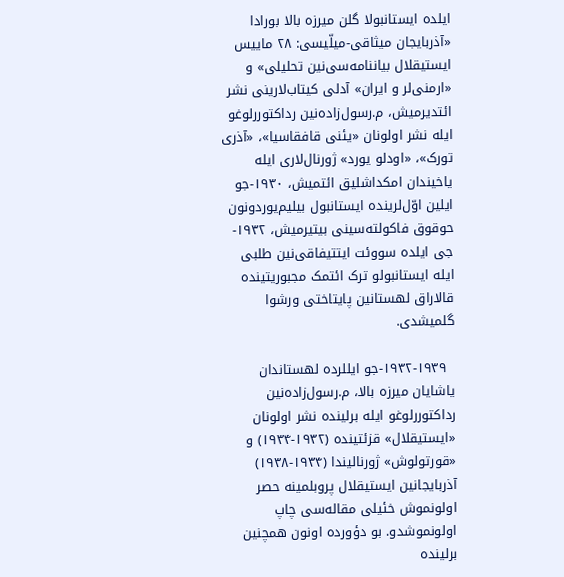ایلده ایستانبولا گلن میرزه بالا بورادا «آذربایجان میثاقی-میلّیسی: ۲۸ ماییس ایستیقلال بیاننامه‌سی‌نین تحلیلی» و «ارمنی‌لر و ایران» آدلی کیتاب‌لارینی نشر ائتدیرمیش، م.رسول‌زاده‌‌‌نین رداکتوررلوغو ایله نشر اولونان «یئنی قافقاسیا»، «آذری تورک»، «اودلو یورد» ژورنال‌لاری ایله یاخیندان امکداشلیق ائتمیش، ۱۹۳۰-جو ایلین اوّل‌لرینده ایستانبول بیلیم‌یوردونون حوقوق فاکولته‌سینی بیتیرمیش، ۱۹۳۲-جی ایلده سووئت ایتتیفاقی‌نین طلبی ایله ایستانبولو ترک ائتمک مجبوریتینده قالاراق لهستانین پایتاختی ورشوا گلمیشدی.

  ۱۹۳۲-۱۹۳۹-جو ایللرده لهستاندان یاشایان میرزه بالا، م.رسول‌زاده‌نین رداکتوررلوغو ایله برلینده نشر اولونان «ایستیقلال» قزئتینده (۱۹۳۲-۱۹۳۴) و «قورتولوش» ژورنالیندا (۱۹۳۴-۱۹۳۸) آذربایجانین ایستیقلال پروبلمینه حصر اولونموش خئیلی مقاله‌سی چاپ اولونموشدو. بو دؤورده اونون همچنین برلینده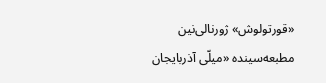«قورتولوش» ژورنالی‌نین مطبعه‌سینده «میلّی آذربایجان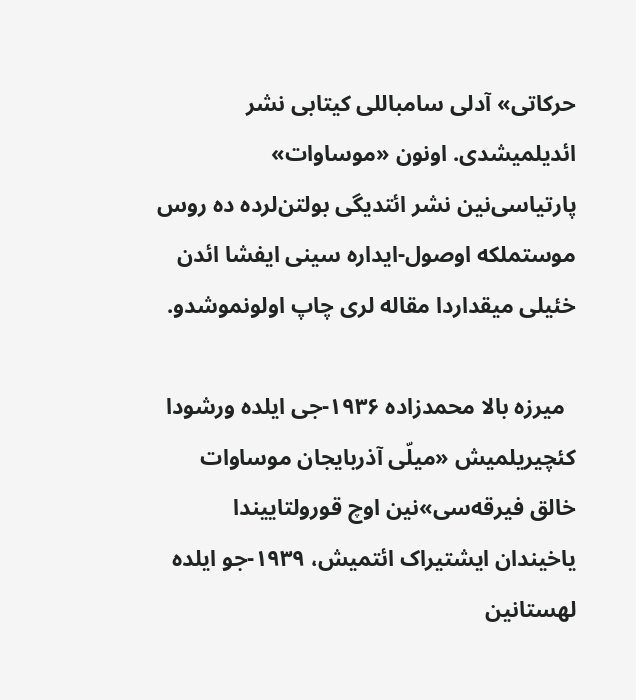حرکاتی» آدلی سامباللی کیتابی نشر ائدیلمیشدی. اونون «موساوات» پارتیاسی‌نین نشر ائتدیگی بولتن‌لرده ده روس موستملکه اوصول-ایداره سینی ایفشا ائدن خئیلی میقداردا مقاله لری چاپ اولونموشدو.

  میرزه بالا محمدزاده ۱۹۳۶-جی ایلده ورشودا کئچیریلمیش «میلّی آذربایجان موساوات خالق فیرقه‌سی»نین اوچ قورولتاییندا یاخیندان ایشتیراک ائتمیش، ۱۹۳۹-جو ایلده لهستانین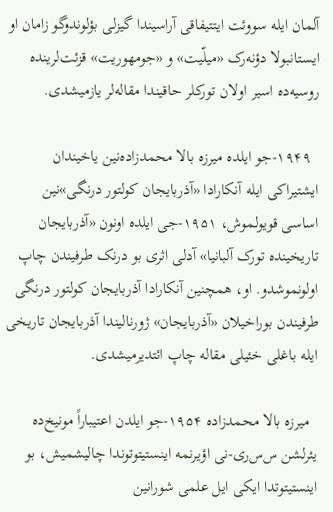آلمان ایله سووئت ایتتیفاقی آراسیندا گیزلی بؤلوندوگو زامان او ایستانبولا دؤنه‌رک «میلّیت» و «جومهوریت» قزئت‌لرینده روسیه‌ده‌ اسیر اولان تورکلر حاقیندا مقاله‌لر یازمیشدی.

  ۱۹۴۹-جو ایلده میرزه بالا محمدزاده‌نین یاخیندان ایشتیراکی ایله آنکارادا «آذربایجان کولتور درنگی»نین اساسی قویولموش، ۱۹۵۱-جی ایلده اونون «آذربایجان تاریخینده تورک آلبانیا» آدلی اثری بو درنک طرفیندن چاپ اولونموشدو. او، همچنین آنکارادا آذربایجان کولتور درنگی طرفیندن بوراخیلان «آذربایجان» ژورنالیندا آذربایجان تاریخی ایله باغلی خئیلی مقاله چاپ ائتدیرمیشدی.

  میرزه بالا محمدزاده ۱۹۵۴-جو ایلدن اعتیباراً مونیخ‌ده یئرلشن س‌س‌ری-نی اؤیرنمه اینستیتوتوندا چالیشمیش، بو اینستیتوتدا ایکی ایل علمی شورانین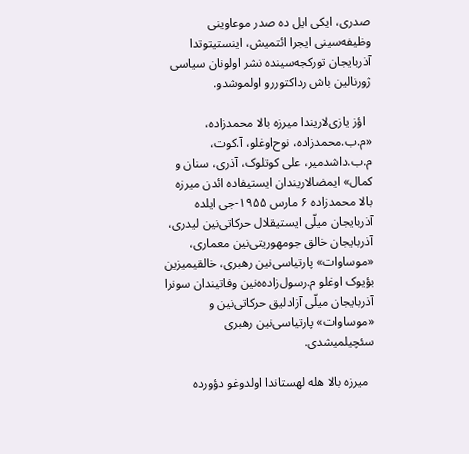صدری، ایکی ایل ده صدر موعاوینی وظیفه‌سینی ایجرا ائتمیش، اینستیتوتدا آذربایجان تورکجه‌سینده نشر اولونان سیاسی ژورنالین باش رداکتوررو اولموشدو.

  اؤز یازی‌لاریندا میرزه بالا محمدزاده، «م.ب.محمدزاده، نوح‌اوغلو، آ.کوت، م.ب.داشدمیر، علی کوتلوک، آذری، سنان و کمال» ایمضالاریندان ایستیفاده ائدن میرزه بالا محمدزاده ۶ مارس ۱۹۵۵-جی ایلده آذربایجان میلّی ایستیقلال حرکاتی‌نین لیدری، آذربایجان خالق جومهوریتی‌نین معماری، «موساوات» پارتیاسی‌نین رهبری، خالقیمیزین بؤیوک اوغلو م.رسول‌زاده‌ه‌‌نین وفاتیندان سونرا آذربایجان میلّی آزادلیق حرکاتی‌نین و «موساوات» پارتیاسی‌نین رهبری سئچیلمیشدی.

  میرزه بالا هله لهستاندا اولدوغو دؤورده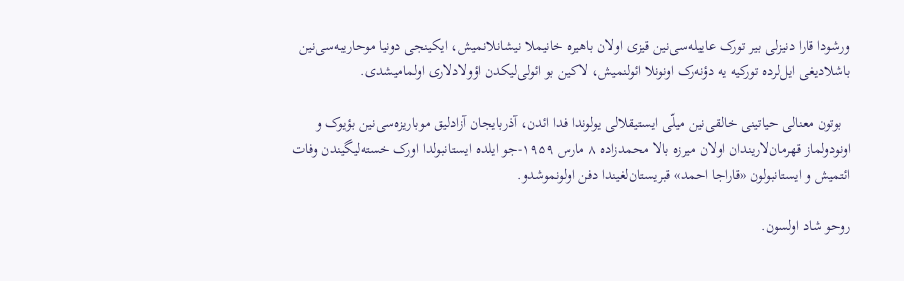ورشودا قارا دنیزلی بیر تورک عاییله‌سی‌نین قیزی اولان باهیره خانیملا نیشانلانمیش، ایکینجی دونیا موحاریبه‌سی‌نین باشلادیغی ایل‌لرده تورکیه یه دؤنه‌رک اونونلا ائولنمیش، لاکین بو ائولی‌لیکدن اؤولادلاری اولمامیشدی.

  بوتون معنالی حیاتینی خالقی‌نین میلّی ایستیقلالی یولوندا فدا ائدن، آذربایجان آزادلیق موباریزه‌سی‌نین بؤیوک و اونودولماز قهرمان‌لاریندان اولان میرزه بالا محمدزاده ۸ مارس ۱۹۵۹-جو ایلده ایستانبولدا اورک خسته‌لیگیندن وفات ائتمیش و ایستانبولون «قاراجا احمد» قبریستان‌لغیندا دفن اولونموشدو.

روحو شاد اولسون.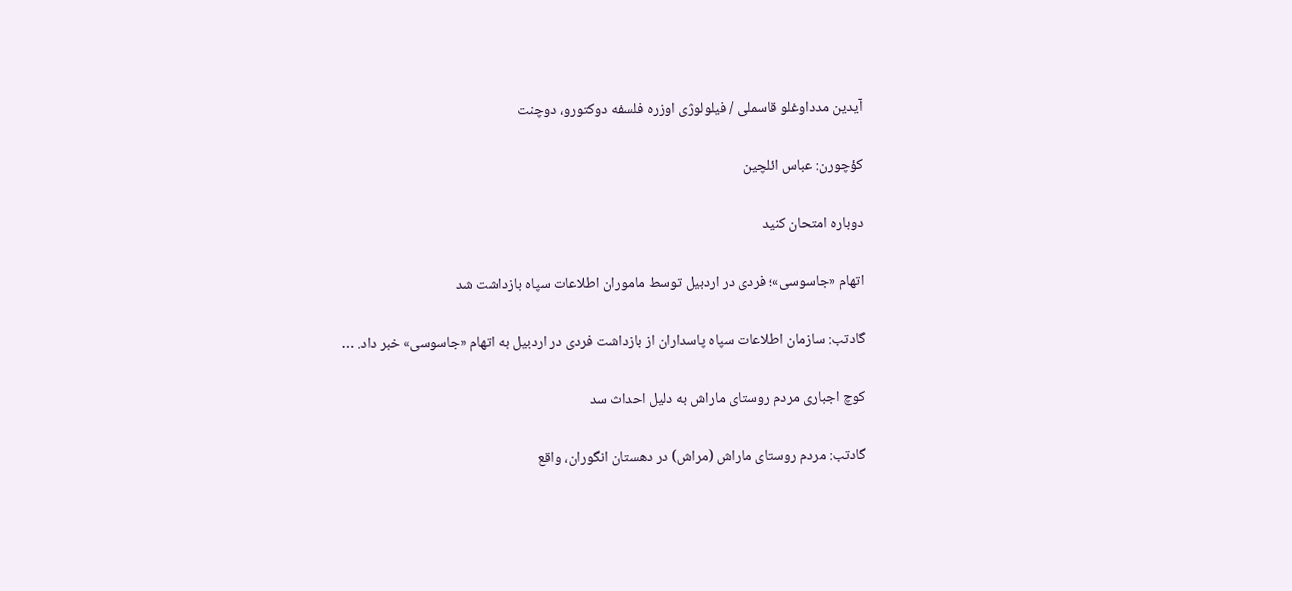آیدین مدد‌اوغلو قاسملی / فیلولوژی اوزره فلسفه دوکتورو، دوچنت

کؤچورن: عباس ائلچین

دوباره امتحان کنید

اتهام «جاسوسی»؛ فردی در اردبیل توسط ماموران اطلاعات سپاه بازداشت شد

گادتب: سازمان اطلاعات سپاه پاسداران از بازداشت فردی در اردبیل به اتهام «جاسوسی» خبر داد. …

کوچ اجباری مردم روستای ماراش به دلیل احداث سد

گادتب: مردم روستای ماراش (مراش) در دهستان انگوران، واقع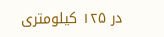در ۱۲۵ کیلومتری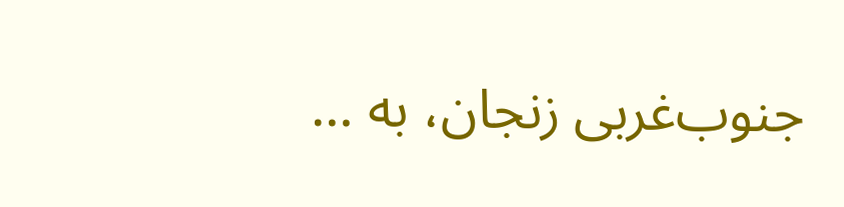جنوب‌غربی زنجان، به …